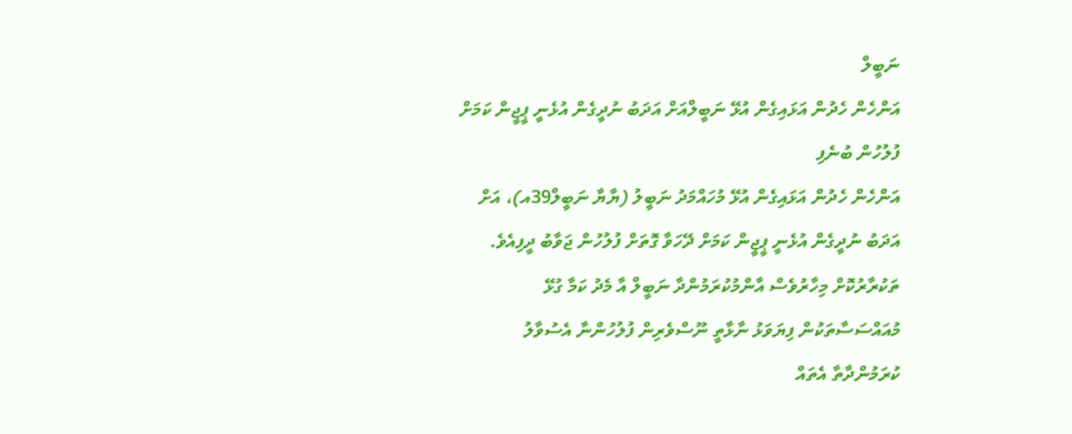ނަބީލް
އަންހެން ހެދުން އަޅައިގެން އުޅޭ ނަބީލްއަށް އަދަބު ނުދީގެން އުޅެނީ ޕީޖީން ކަމަށް ފުލުހުން ބުނެފި
އަންހެން ހެދުން އަޅައިގެން އުޅޭ މުހައްމަދު ނަބީލު (ޔާޔާ ނަބީލް39އ)، އަށް އަދަބު ނުދީގެން އުޅެނީ ޕީޖީން ކަމަށް ދޭހަވާ ގޮތަށް ފުލުހުން ޖަވާބު ދީފިއެވެ.
ތަކުރާރުކޮށް މިހާރުވެސް އާންމުކުރަމުންދާ ނަބީލް އާ މެދު ކަމާ ގުޅޭ މުއައްސަސާތަކުން ފިޔަވަޅު ނާޅާތީ ނޫސްވެރިން ފުލުހުންނާ އެސުވާލު ކުރަމުންދާތާ އެތައް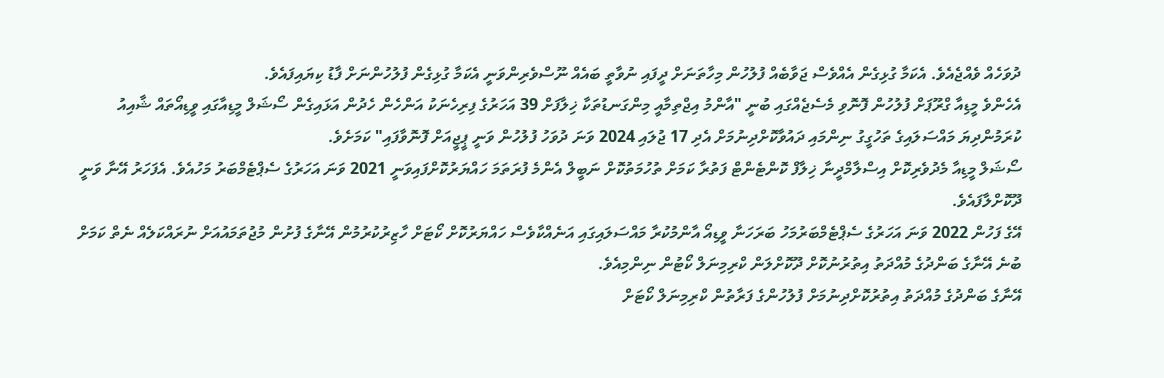ދުވަހެއް ވެއްޖެއެވެ. އެކަމާ ގުޅިގެން އެއްވެސް ޖަވާބެއް ފުލުހުން މިހާތަނަށް ދީފައި ނުވާތީ ބައެއް ނޫސްވެރިންވަނީ އެކަމާ ގުޅިގެން ފުލުހުންނަށް ފާޑު ކިޔައިފައެވެ.
އެހެންވެ މީޑިއާ ގްރޫޕަށް ފުލުހުން ފޮނޮވި މެސެޖެއްގައި ބުނީ "އާންމު އިޖްތިމާއީ މިންގަނޑުތަކާ ޚިލާފަށް 39 އަހަރުގެ ފިރިހެނަކު އަންހެން ހެދުން އަޅައިގެން ސޯޝަލް މީޑިއާގައި ވީޑިއޯތައް ޝާއިއު ކުރަމުންދިޔަ މައްސަލައިގެ ތަހުގީގު ނިންމައި ދައުވާކޮށްދިނުމަށް އެދި 17 ޖުލައި 2024 ވަނަ ދުވަހު ފުލުހުން ވަނީ ޕީޖީއަށް ފޮނޮވާފައި" ކަމަށެވެ.
ސޯޝަލް މީޑިއާ މެދުވެރިކޮށް އިސްލާމްދީނާ ޚިލާފް ކޮންޓެންޓް ފަތުރާ ކަމަށް ތުހުމަތުކޮށް ނަބީލް އެންމެ ފުރަތަމަ ހައްޔަރުކޮށްފައިވަނީ 2021 ވަނަ އަހަރުގެ ސެޕްޓެމްބަރު މަހުއެވެ. އެފަހަރު އޭނާ ވަނީ ދޫކޮށްލާފައެވެ.
އޭގެ ފަހުން 2022 ވަނަ އަހަރުގެ ސެޕްޓެމްބަރުމަހު ބަރަހަނާ ވީޑިއޯ އާންމުކުރާ މައްސަލައިގައި އަނެއްކާވެސް ހައްޔަރުކޮށް ކޯޓަށް ހާޒިރުކުރުމުން އޭނާގެ ފުށުން މުޖުތަމައުއަށް ނުރައްކަލެއް ނެތް ކަމަށް ބުނެ އޭނާގެ ބަންދުގެ މުއްދަތު އިތުރުނުކޮށް ދޫކޮށްލަން ކްރިމިނަލް ކޯޓުން ނިންމިއެވެ.
އޭނާގެ ބަންދުގެ މުއްދަތު އިތުރުކޮށްދިނުމަށް ފުލުހުންގެ ފަރާތުން ކްރިމިނަލް ކޯޓަށް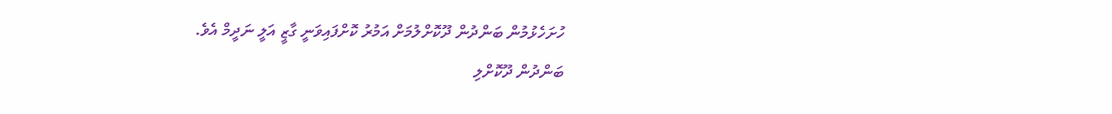ހުށަހެޅުމުން ބަންދުން ދޫކޮށްލުމަށް އަމުރު ކޮށްފައިވަނީ ގާޒީ އަލީ ނަދީމް އެވެ.
ބަންދުން ދޫކޮށްލި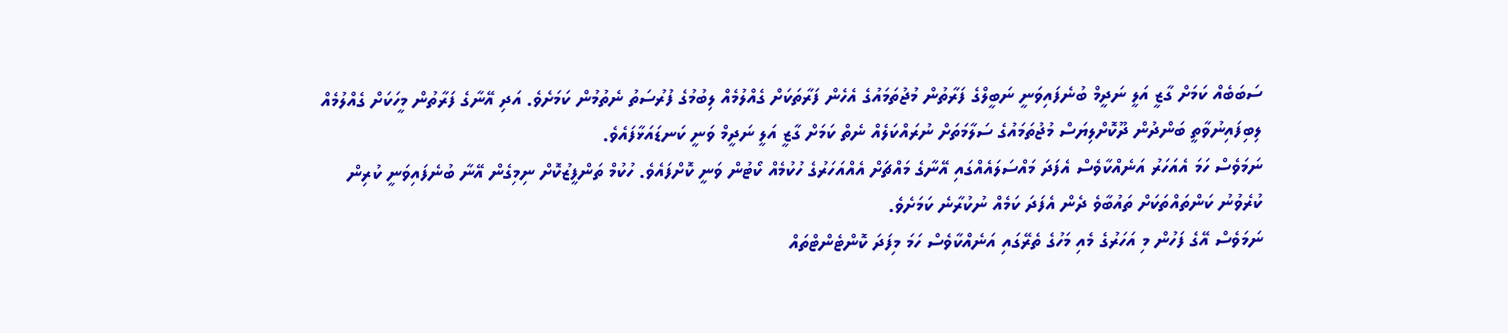ސަބަބެއް ކަމަށް ގާޒީ އަލީ ނަދީމް ބުނެފައިވަނީ ނަބީލްގެ ފަރާތުން މުޖުތަމައުގެ އެހެން ފަރާތަކަށް ގެއްލުމެއް ލިބުމުގެ ފުރުސަތު ނެތުމުން ކަމަށެވެ. އަދި އޭނާގެ ފަރާތުން މީހަކަށް ގެއްލުމެއް ލިބިފައިނުވާތީ ބަންދުން ދޫކޮށްލިޔަސް މުޖުތަމައުގެ ސަލާމަތަށް ނުރައްކަލެއް ނެތް ކަމަށް ގާޒީ އަލީ ނަދީމް ވަނީ ކަނޑައަޅާފައެވެ.
ނަމަވެސް ހަމަ އެއަހަރު އަނެއްކާވެސް އެފަދަ މައްސަލައެއްގައި އޭނާގެ މައްޗަށް އެއްއަހަރުގެ ހުކުމެއް ކޯޓުން ވަނީ ކޮށްފައެވެ. ހުކުމް ތަންފީޒުކޮށް ނިމިގެން އޭނާ ބުނެފައިވަނީ ކުރިން ކުރެވުނު ކަންތައްތަކަށް ތައުބާވެ ދެން އެފަދަ ކަމެއް ނުކުރާނެ ކަމަށެވެ.
ނަމަވެސް އޭގެ ފަހުން މި އަހަރުގެ މެއި މަހުގެ ތެރޭގައި އަނެއްކާވެސް ހަމަ މިފަދަ ކޮންޓެންޓްތައް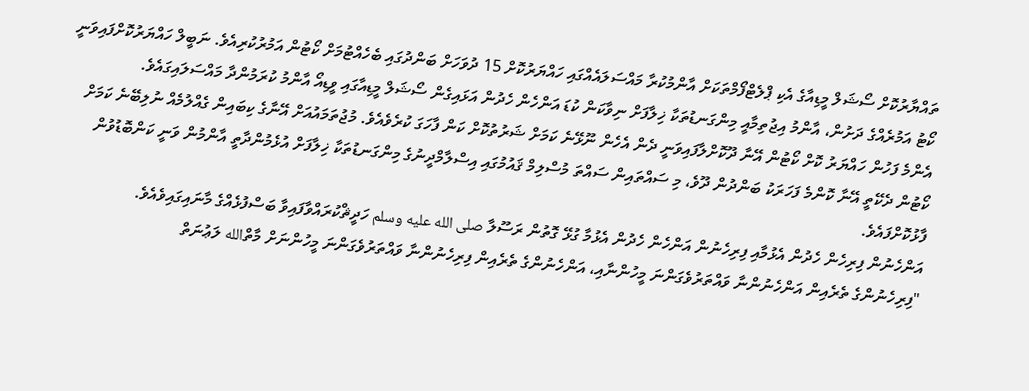ތައްޔާރުކޮށް ސޯޝަލް މީޑިއާގެ އެކި ޕްލެޓްފޯމްތަކަށް އާންމުކުރާ މައްސަލައެއްގައި ހައްޔަރުކޮށް 15 ދުވަހަށް ބަންދުގައި ބެހެއްޓުމަށް ކޯޓުން އަމުރުކުރިއެވެ. ނަބީލް ހައްޔަރުކޮށްފައިވަނީ ކޯޓު އަމުރެއްގެ ދަށުން، އާންމު އިޖުތިމާއީ މިންގަނޑުތަކާ ޚިލާފަށް ނިވާކަން ކުޑަ އަންހެން ހެދުން އަޅައިގެން ސޯޝަލް މީޑިއާގައި ވީޑިއޯ އާންމު ކުރަމުންދާ މައްސަލައިގައެވެ.
އެންމެ ފަހުން ހައްޔަރު ކޮށް ކޯޓުން އޭނާ ދޫކޮށްލާފައިވަނީ ދެން އެހެން ނޫޅޭނެ ކަމަށް ޝަރުތުކޮށް ކަން ފާހަގަ ކުރެވެއެވެ. މުޖުތަމައުއަށް އޭނާގެ ކިބައިން ގެއްލުމެއް ނުލިބޭނެ ކަމަށް ކޯޓުން ދެކޭތީ އޭނާ ކޮންމެ ފަހަރަކު ބަންދުން ދޫވެ، މި ސައްތައިން ސައްތަ މުސްލިމް ޤައުމުގައި އިސްލާމްދީނުގެ މިންގަނޑުތަކާ ޚިލާފަށް އުޅެމުންދާތީ އާންމުން ވަނީ ކަންބޮޑުވުން ފާޅުކޮށްފައެވެ.
އަންހެނުން ފިރިހެން ހެދުން އެޅުމާއި ފިރިހެނުން އަންހެން ހެދުން އެޅުމާ ގުޅޭ ގޮތުން ރަސޫލާ صلى الله عليه وسلم ހަދީޘްކުރައްވާފައިވާ ބަސްފުޅެއްގެ މާނައިގައިވެއެވެ.
"ފިރިހެނުންގެ ތެރެއިން އަންހެނުންނާ ވައްތަރުވެގަންނަ މީހުންނާއި، އަންހެނުންގެ ތެރެއިން ފިރިހެނުންނާ ވައްތަރުވެގަންނަ މީހުންނަށް މާތްالله ލަޢުނަތް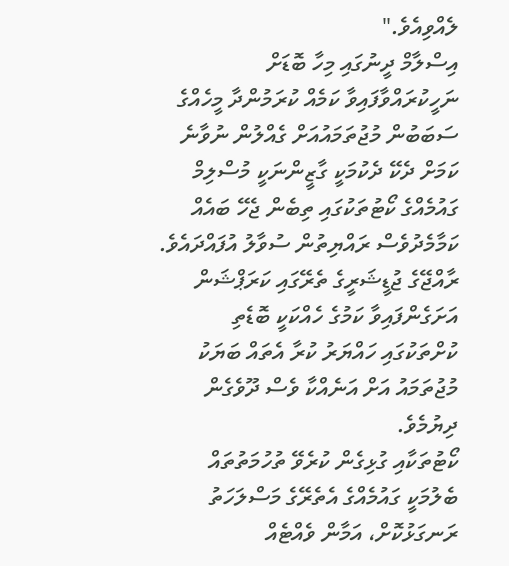ލެއްވިއެވެ."
އިސްލާމް ދީނުގައި މިހާ ބޮޑަށް ނަހީކުރައްވާފައިވާ ކަމެއް ކުރަމުންދާ މީހެއްގެ ސަބަބުން މުޖުތަމައުއަށް ގެއްލުން ނުވާނެ ކަމަށް ދެކޭ ދެކުމަކީ ގާޒީންނަކީ މުސްލިމް ގައުމެއްގެ ކޯޓުތަކުގައި ތިބެން ޖެހޭ ބައެއް ކަމާމެދުވެސް ރައްޔިތުން ސުވާލު އުފައްދައެވެ. ރާއްޖޭގެ ޖުޑީޝަރީގެ ތެރޭގައި ކަރަޕްޝަން އަށަގެންފައިވާ ކަމުގެ ހެއްކަކީ ބޮޑެތި ކުށްތަކުގައި ހައްޔަރު ކުރާ އެތައް ބަޔަކު މުޖުތަމައު އަށް އަނެއްކާ ވެސް ދޫވެގެން ދިޔުމެވެ.
ކޯޓުތަކާއި ގުޅިގެން ކުރެވޭ ތުހުމަތުތައް ބެލުމަކީ ގައުމެއްގެ އެތެރޭގެ މަސްލަހަތު ރަނގަޅުކޮށް، އަމާން ވެއްޓެއް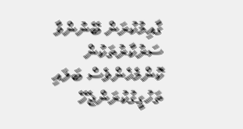ގާއިމުކުރަން ބޭނުންވާ ސަރުކާރުތަކުން ކޮންމެހެންވެސް ބަލައި ތަހުގީގުކުރަންޖެހޭ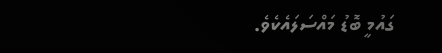ގައުމީ ބޮޑު މައްސަލައެކެވެ.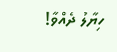ހިޔާލު ދެއްވާ!